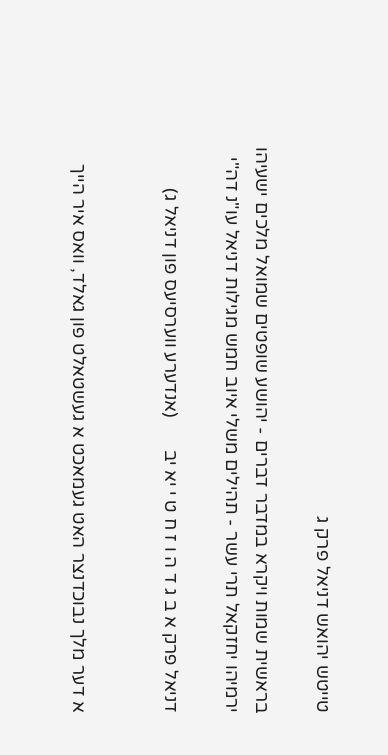טייטש יהואש דניאל פרק ג

בראשית שמות ויקרא במדבר דברים - יהושע שופטים שמואל מלכים ישעיהו ירמיהו יחזקאל תרי עשר - תהילים משלי איוב חמש מגילות דניאל עו"נ דה"י

דניאל פרק א ב ג ד ה ו ז ח ט י יא יב       (אנדערע ווערסיעס פון דניאל ג)


א דער מלך נבוכדנצר האט געמאכט א געשטאלט פון גאלד, וואס איר הייך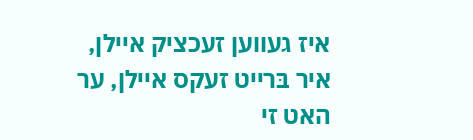איז געווען זעכציק איילן, איר בּרייט זעקס איילן, ער האט זי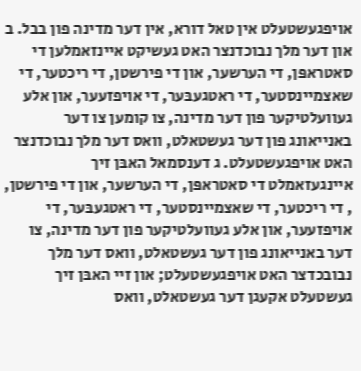אויפגעשטעלט אין טאל דורא, אין דער מדינה פון בבל. ב און דער מלך נבוכדנצר האט געשיקט איינזאמלען די סאטראפּן, די הערשער, און די פירשטן, די ריכטער, די שאצמיינסטער, די ראטגעבּער, די אויפזעער, און אלע געוועלטיקער פון דער מדינה, צו קומען צו דער באנייאונג פון דער געשטאלט, וואס דער מלך נבוכדנצר האט אויפגעשטעלט. ג דענסמאל האבּן זיך איינגעזאמלט די סאטראפּן, די הערשער, און די פירשטן, , די ריכטער, די שאצמיינסטער, די ראטגעבּער, די אויפזעער, און אלע געוועלטיקער פון דער מדינה, צו דער באנייאונג פון דער געשטאלט, וואס דער מלך נבובכדצר האט אויפגעשטעלט; און זיי האבּן זיך געשטעלט אקעגן דער געשטאלט, וואס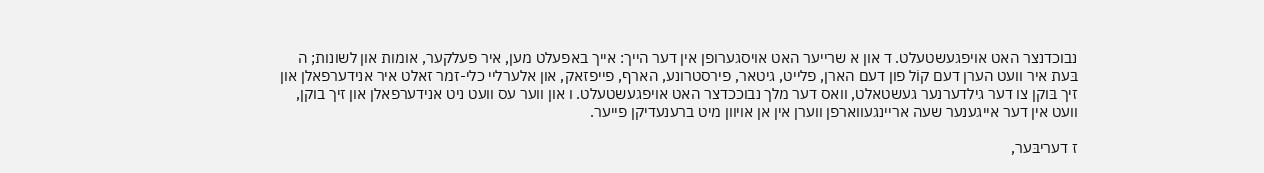נבוכדנצר האט אויפגעשטעלט. ד און א שרייער האט אויסגערופן אין דער הייך: אייך באפעלט מען, איר פעלקער, אומות און לשונות; ה בּעת איר וועט הערן דעם קוֹל פון דעם הארן, פלייט, גיטאר, פירסטרונע, הארף, פייפזאק, און אלערליי כלי-זמר זאלט איר אנידערפאלן און זיך בּוקן צו דער גילדערנער געשטאלט, וואס דער מלך נבוככדצר האט אויפגעשטעלט. ו און ווער עס וועט ניט אנידערפאלן און זיך בוקן, וועט אין דער אייגענער שעה אריינגעווארפן ווערן אין אן אויוון מיט ברענעדיקן פייער.

ז דעריבּער,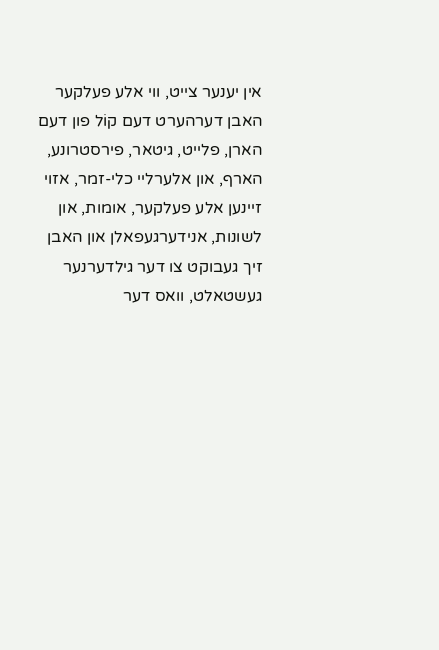אין יענער צייט, ווי אלע פעלקער האבן דערהערט דעם קוֹל פון דעם הארן, פלייט, גיטאר, פירסטרונע, הארף, און אלערליי כלי-זמר, אזוי זיינען אלע פעלקער, אומות, און לשונות, אנידערגעפאלן און האבן זיך געבוקט צו דער גילדערנער געשטאלט, וואס דער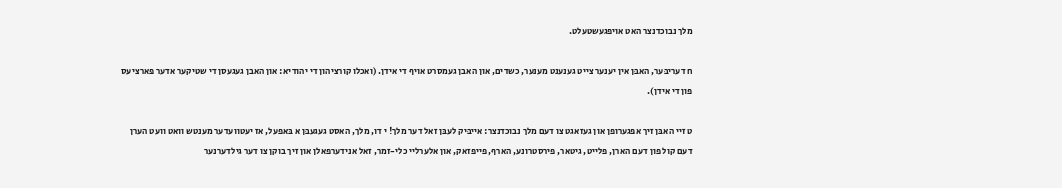מלך נבוכדנצר האט אויפגעשטעלט.

ח דעריבּער, האבּן אין יענער צייט גענענט מענער, כשדים, און האבן געמסרט אויף די אידן. (ואכלו קורציהון די יהודיא: און האבן געגעסן די שטיקער אדער פּארציעס פון די אידן).

ט זיי האבּן זיך אפּגערופן און געזאגט צו דעם מלך נבוכדנצר: אייבּיק לעבּן זאל דער מלך! י דו, מלך, האסט געגעבּן א בּאפעל, אז יעטוועדער מענטש וואט וועט הערן דעם קול פון דעם הארן, פלייט, גיטאר, פירסטרונע, הארף, פייפזאק, און אלערליי כלי-זמר, זאל אנידערפאלן און זיך בוקן צו דער גילדערנער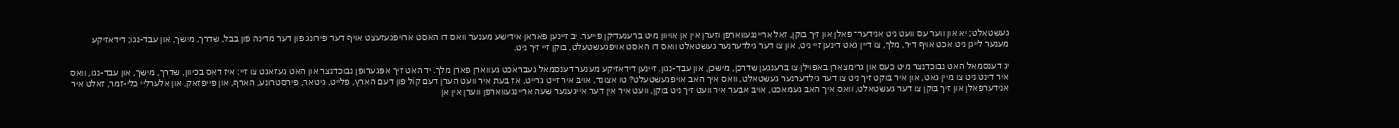געשטאלט; יא און ווער עס וועט ניט אנידער־ פאלן און זיך בוקן, זאל אריינגעווארפן וזערן אין אן אויוון מיט ברענעדיקן פייער. יב זיינען פאראן אידישע מענער וואס דו האסט ארויפגעזעצט אויף דער פירונג פון דער מדינה פון בבל, שדרך, מישך, און עבד-נגו; דידאזיקע מענער לייגן ניט אכט אויף דיר, מלך, צו דיין גאט דינען זיי ניט, און צו דער גילדערנער געשטאלט וואס דו האסט אויפגעשטעלט, בוקן זיי זיך ניט.

יג דענסמאל האט נבוכדנצר מיט כעס און גרימצארן באפוילן צו ברענגען שדרכן, מישכן, און עבד-נגון. זיינען דידאזיקע מענער דענסמאל געבראכט געווארן פארן מלך. יד האט זיך אפּגערופן נבוכדנצר און האט געזאגט צו זיי: איז דאס בכיוון, שדרך, מישך, און עבד-נגו, וואס איר דינט ניט צו מיין גאט, און איר בּוקט זיך ניט צו דער גילדערנער געשטאלט, וואס איך האב אויפגעשטעלט? טו אצונד, אויבּ איר זייט גרייט, אז בּעת איר וועט הערן דעם קוֹל פון דעם הארץ, פלייט, גיטאר, פירסטרונע, הארף, און פייפזאק, און אלערליי כלי-זמר, זאלט איר אנידערפאלן און זיך בּוקן צו דער געשטאלט, וואס איך האבּ געמאכט, אויבּ אבּער איר וועט זיך ניט בּוקן, וועט איר אין דער אייגענער שעה אריינגעווארפן ווערן אין אן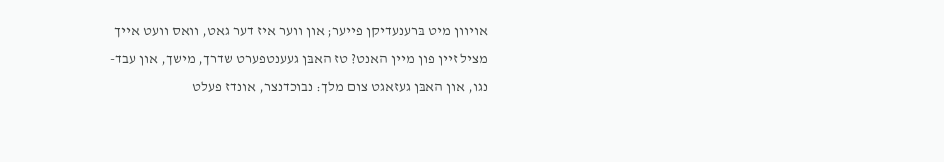אויוון מיט בּרענעדיקן פייער; און ווער איז דער גאט, וואס וועט אייך מציל זיין פון מיין האנט? טז האבּן געענטפערט שדרך, מישך, און עבד-נגו, און האבּן געזאגט צום מלך: נבוכדנצר, אונדז פעלט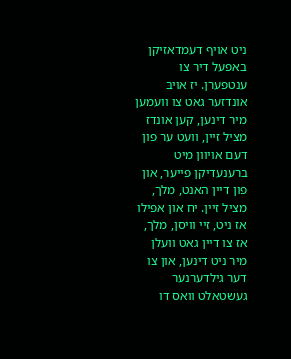ניט אויף דעמדאזיקן באפעל דיר צו ענטפערן. יז אויבּ אונדזער גאט צו וועמען מיר דינען, קען אונדז מציל זיין, וועט ער פון דעם אויוון מיט ברענעדיקן פייער, און פון דיין האנט, מלך, מציל זיין. יח און אפילו אז ניט, זיי וויסן, מלך, אז צו דיין גאט וועלן מיר ניט דינען, און צו דער גילדערנער געשטאלט וואס דו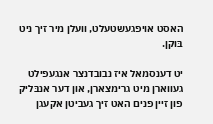האסט אויפגעשטעלט, וועלן מיר זיך ניט בּוקן.

יט דענסמאל איז נבובדנצר אנגעפילט געווארן מיט גרימצארן, און דער אנבּליק פון זיין פנים האט זיך געביטן אקעגן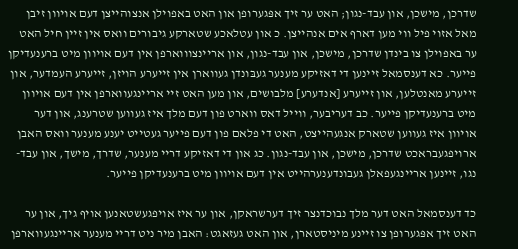שדרכן, מישכן, און עבד-נגון; האט ער זיך אפּגערופן און האט באפוילן אנצוהייצן דעם אויוון זיבן מאל אזוי פיל ווי מען דארף אים אנהייצן. כ און עטלאכע שטארקע גיבורים וואס אין זיין חיל האט ער באפוילן צו בינדן שדרכן, מישכן, און עבד-נגון, און אריינצוווארפן אין דעם אויוון מיט ברענעדיקן פייער. כא דענסמאל זיינען די דאזיקע מענער געבּונדן געווארן אין זייערע הויזן, זייערע העמדער, און זייערע מאנטלען, און זייערע [אנדערע] מלבושים, און מען האט זיי אריינגעווארפן אין דעם אויוון מיט ברענעדיקן פייער. כב דעריבער, ווייל דאס ווארט פון דעם מלך איז געווען שטרענג, און דער אויוון איז געווען שטארק אנגעהייצט, האט די פלאם פון דעם פייער געטייט יענע מענער וואס האבן ארויפגעבראכט שדרכן, מישכן, און עבד-נגון. כג און די דאזיקע דריי מענער, שדרך, מישך, און עבד-נגו, זיינען אריינגעפאלן געבונדענערהייט אין דעם אויוון מיט ברענעדיקן פייער.

כד דענסמאל האט דער מלך נבוכדנצר זיך דערשראקן, און ער איז אויפגעשטאנען אויף גיך, און ער האט זיך אפּגערופן צו זיינע מיניסטארן, און האט געזאגט: האבן מיר ניט דריי מענער אריינגעווארפן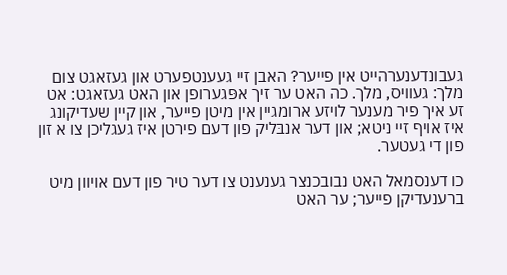געבונדענערהייט אין פייער? האבן זיי געענטפערט און געזאגט צום מלך: געוויס, מלך. כה האט ער זיך אפּגערופן און האט געזאגט: אט זע איך פיר מענער לויזע ארומגיין אין מיטן פייער, און קיין שעדיקונג איז אויף זיי ניטא; און דער אנבּליק פון דעם פירטן איז געגליכן צו א זון פון די געטער.

כו דענסמאל האט נבובכנצר גענענט צו דער טיר פון דעם אויוון מיט ברענעדיקן פייער; ער האט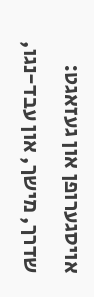אויסגערופן און געזאגט: שדרך, מישך, און עבד-נגו,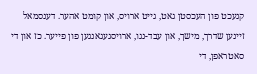קנעכט פון העכסטן גאט, גייט ארויס, און קומט אהער. דענסמאל זיינען שדרך, מישך, און עבד-נגו, ארויסגעגאנגען פון פייער. כז און די סאטראפן, די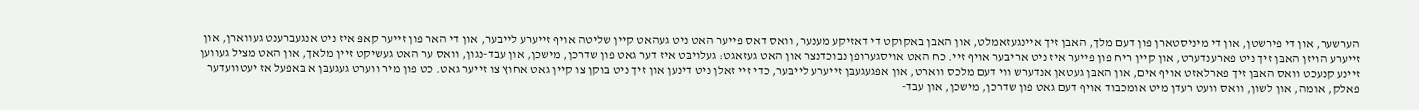הערשער, און די פירשטן, און די מיניסטארן פון דעם מלך, האבן זיך איינגעזאמלט, און האבן באקוקט די דאזיקע מענער, וואס דאס פייער האט ניט געהאט קיין שליטה אויף זייערע לייבער, און די האר פון זייער קאפּ איז ניט אנגעברענט געווארן, און זייערע הויזן האבּן זיך ניט פארענדערט, און קיין ריח פון פייער איז ניט אריבּער אויף זיי. כח האט אויסגערופן נבוכדנצר און האט געזאגט: געלויבּט איז דער גאט פון שדרכן, מישכן, און עבד-נגון, וואס ער האט געשיקט זיין מלאך, און האט מציל געווען זיינע קנעכט וואס האבּן זיך פארלאזט אויף אים, און האבּן געטאן אנדערש ווי דעם מלכס ווארט, און אפּגעגעבּן זייערע לייבּער, כדי זיי זאלן ניט דינען און זיך ניט בּוקן צו קיין גאט אחוץ צו זייער גאט. כט פון מיר ווערט געגעבּן א בּאפעל אז יעטוועדער פאלק, אומה, און לשון, וואס וועט רעדן מיט אומכבוד אויף דעם גאט פון שדרכן, מישכן, און עבד-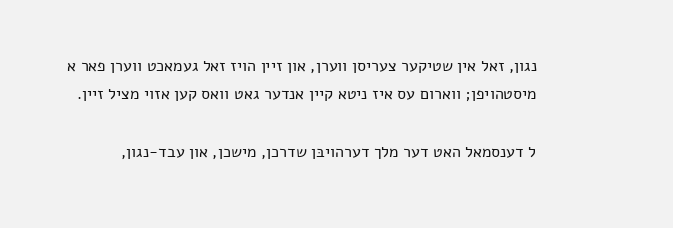נגון, זאל אין שטיקער צעריסן ווערן, און זיין הויז זאל געמאכט ווערן פאר א מיסטהויפן; ווארום עס איז ניטא קיין אנדער גאט וואס קען אזוי מציל זיין.

ל דענסמאל האט דער מלך דערהויבּן שדרכן, מישכן, און עבד-נגון,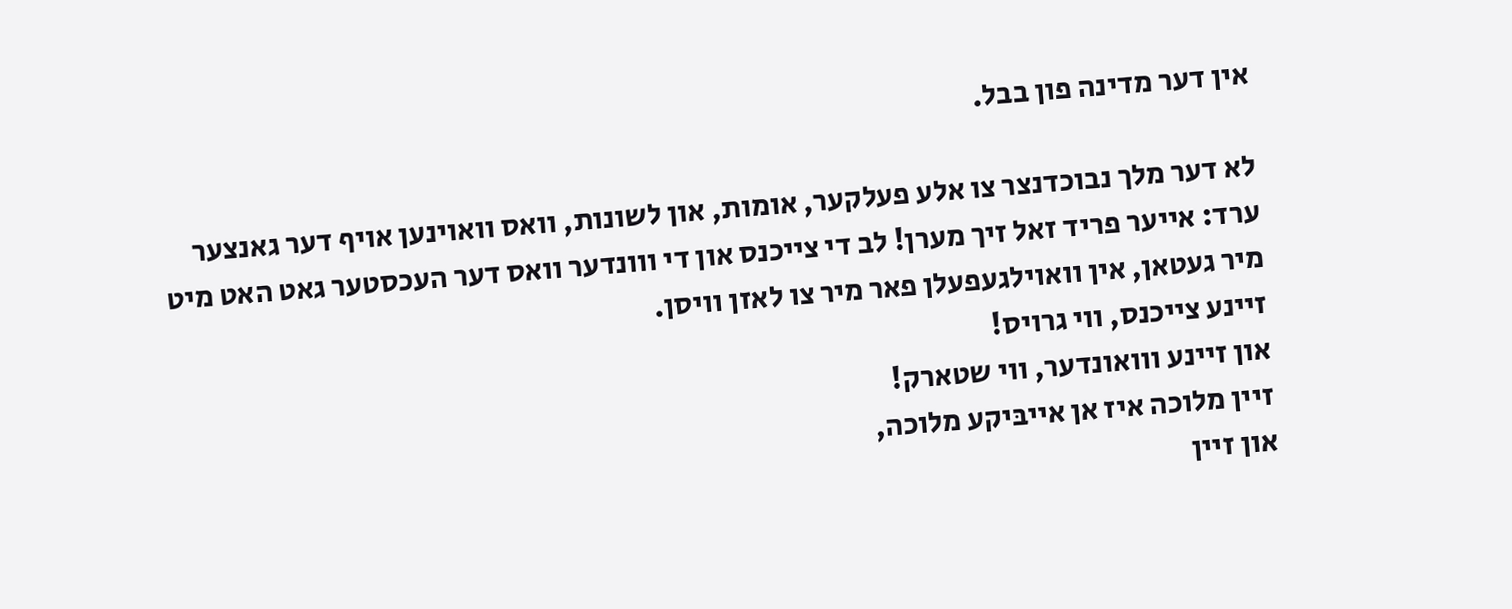אין דער מדינה פון בבל.

לא דער מלך נבוכדנצר צו אלע פעלקער, אומות, און לשונות, וואס וואוינען אויף דער גאנצער ערד: אייער פריד זאל זיך מערן! לב די צייכנס און די ווונדער וואס דער העכסטער גאט האט מיט מיר געטאן, אין וואוילגעפעלן פאר מיר צו לאזן וויסן.
זיינע צייכנס, ווי גרויס!
און זיינע ווואונדער, ווי שטארק!
זיין מלוכה איז אן אייבּיקע מלוכה,
און זיין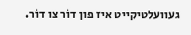געוועלטיקייט איז פון דוֹר צו דוֹר.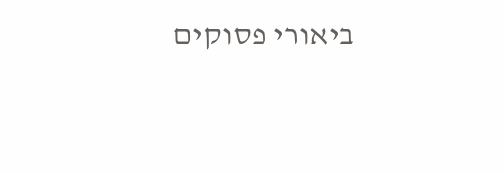ביאורי פסוקים